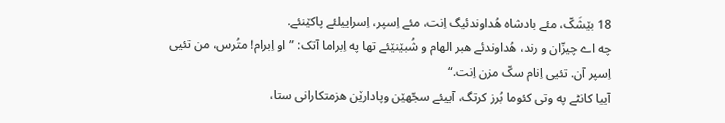18 بێشَکّ، مئے بادشاه هُداوندئیگ اِنت، مئے اِسپر، اِسراییلئے پاکێنئے.
چه اے چیزّان و رند، هُداوندئے هبر الهام و شُبێنێئے تها په اِبراما آتک: ”او اِبرام! متُرس، من تئیی اِسپر آن. تئیی اِنام سکّ مزن اِنت.“
آییا کانٹے په وتی کئوما بُرز کرتگ، آییئے سجّهێن وپادارێن هزمتکارانی ستا،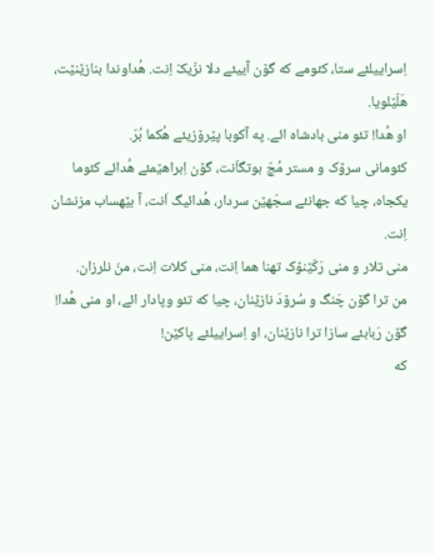اِسراییلئے ستا، کئومے که گۆن آییئے دلا نزّیکّ اِنت. هُداوندا بنازێنێت، هَلّێلویا.
او هُدا! تئو منی بادشاه ائے. په آکوبا پێرۆزیئے هُکما بُرّ.
کئومانی سرۆک و مستر مُچّ بوتگاَنت، گۆن اِبراهێمئے هُدائے کئوما یکجاه، چیا که جهانئے سجّهێن سردار، هُدائیگ اَنت، آ بێهساب مزنشان اِنت.
منی تلار و منی رَکّێنۆک تهنا هما اِنت، منی کلات اِنت، منَ نلرزان.
من ترا گۆن چَنگ و سُرۆدَ نازێنان، چیا که تئو وپادار ائے، او منی هُدا! گۆن رَبابئے سازا ترا نازێنان، او اِسراییلئے پاکێن!
که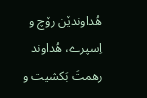هُداوندێن رۆچ و اِسپرے، هُداوند رهمتَ بَکشیت و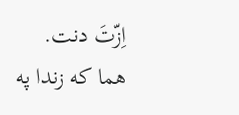اِزّتَ دنت. هما که زندا په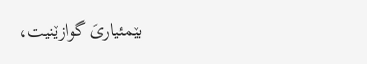بێمئیاریَ گوازێنیت،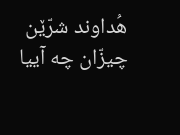هُداوند شرّێن چیزّان چه آییا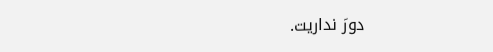دورَ نداریت.